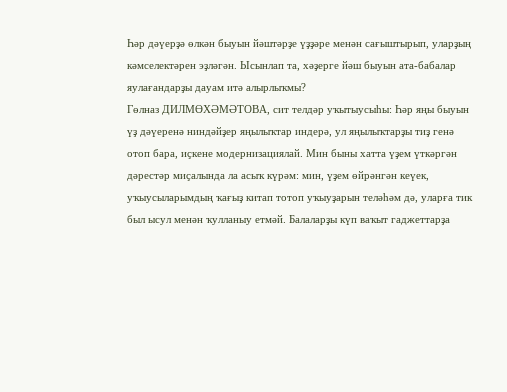Һәр дәүерҙә өлкән быуын йәштәрҙе үҙҙәре менән сағыштырып, уларҙың кәмселектәрен эҙләгән. Ысынлап та, хәҙерге йәш быуын ата-бабалар яулағандарҙы дауам итә алырлыҡмы?
Гөлназ ДИЛМӨХӘМӘТОВА, сит телдәр уҡытыусыһы: Һәр яңы быуын үҙ дәүеренә ниндәйҙер яңылыҡтар индерә, ул яңылыҡтарҙы тиҙ генә отоп бара, иҫкене модернизациялай. Мин быны хатта үҙем үткәргән дәрестәр миҫалында ла асыҡ күрәм: мин, үҙем өйрәнгән кеүек, уҡыусыларымдың ҡағыҙ китап тотоп уҡыуҙарын теләһәм дә, уларға тик был ысул менән ҡулланыу етмәй. Балаларҙы күп ваҡыт гаджеттарҙа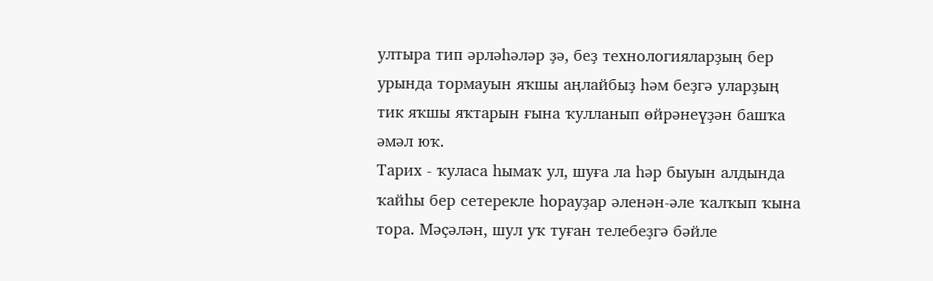ултыра тип әрләһәләр ҙә, беҙ технологияларҙың бер урында тормауын яҡшы аңлайбыҙ һәм беҙгә уларҙың тик яҡшы яҡтарын ғына ҡулланып өйрәнеүҙән башҡа әмәл юҡ.
Тарих - ҡуласа һымаҡ ул, шуға ла һәр быуын алдында ҡайһы бер сетерекле һорауҙар әленән-әле ҡалҡып ҡына тора. Мәҫәлән, шул уҡ туған телебеҙгә бәйле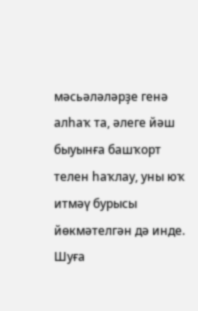мәсьәләләрҙе генә алһаҡ та, әлеге йәш быуынға башҡорт телен һаҡлау, уны юҡ итмәү бурысы йөкмәтелгән дә инде. Шуға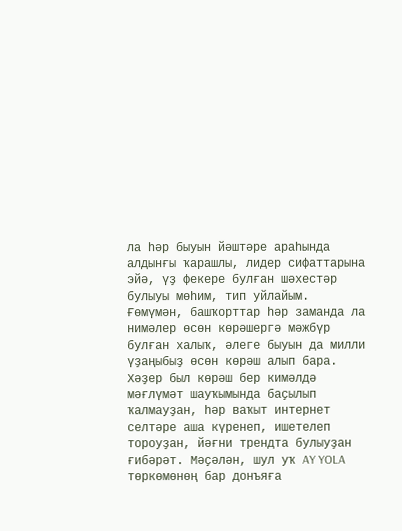ла һәр быуын йәштәре араһында алдынғы ҡарашлы, лидер сифаттарына эйә, үҙ фекере булған шәхестәр булыуы мөһим, тип уйлайым. Ғөмүмән, башҡорттар һәр заманда ла нимәлер өсөн көрәшергә мәжбүр булған халыҡ, әлеге быуын да милли үҙаңыбыҙ өсөн көрәш алып бара. Хәҙер был көрәш бер кимәлдә мәғлүмәт шауҡымында баҫылып ҡалмауҙан, һәр ваҡыт интернет селтәре аша күренеп, ишетелеп тороуҙан, йәғни трендта булыуҙан ғибәрәт. Мәҫәлән, шул уҡ AY YOLA төркөмөнөң бар донъяға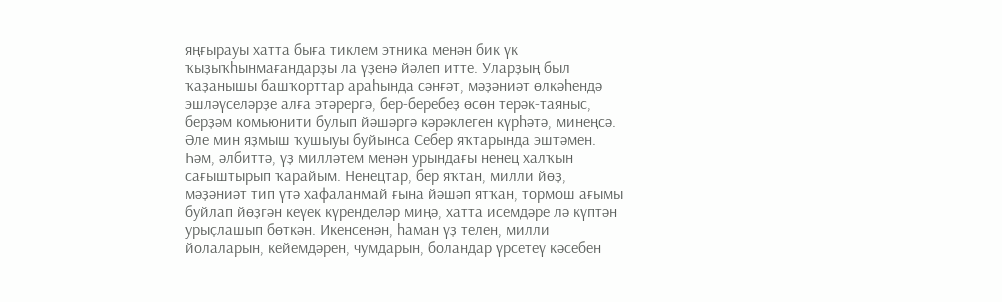яңғырауы хатта быға тиклем этника менән бик үк ҡыҙыҡһынмағандарҙы ла үҙенә йәлеп итте. Уларҙың был ҡаҙанышы башҡорттар араһында сәнғәт, мәҙәниәт өлкәһендә эшләүселәрҙе алға этәрергә, бер-беребеҙ өсөн терәк-таяныс, берҙәм комьюнити булып йәшәргә кәрәклеген күрһәтә, минеңсә.
Әле мин яҙмыш ҡушыуы буйынса Себер яҡтарында эштәмен. Һәм, әлбиттә, үҙ милләтем менән урындағы ненец халҡын сағыштырып ҡарайым. Ненецтар, бер яҡтан, милли йөҙ, мәҙәниәт тип үтә хафаланмай ғына йәшәп ятҡан, тормош ағымы буйлап йөҙгән кеүек күренделәр миңә, хатта исемдәре лә күптән урыҫлашып бөткән. Икенсенән, һаман үҙ телен, милли йолаларын, кейемдәрен, чумдарын, боландар үрсетеү кәсебен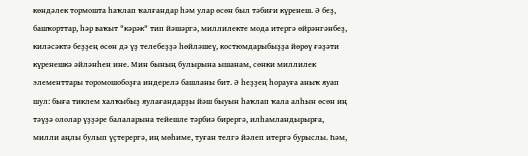көндәлек тормошта һаҡлап ҡалғандар һәм улар өсөн был тәбиғи күренеш. Ә беҙ, башҡорттар, һәр ваҡыт "кәрәк" тип йәшәргә, миллилекте мода итергә өйрәнгәнбеҙ, киләсәктә беҙҙең өсөн дә үҙ телебеҙҙә һөйләшеү, костюмдарыбыҙҙа йөрөү ғәҙәти күренешкә әйләнһен ине. Мин бының булырына ышанам, сөнки миллилек элементтары торомошобоҙға индерелә башланы бит. Ә һеҙҙең һорауға аныҡ яуап шул: быға тиклем халҡыбыҙ яулағандарҙы йәш быуын һаҡлап ҡала алһын өсөн иң тәүҙә ололар үҙҙәре балаларына тейешле тәрбиә бирергә, илһамландырырға, милли аңлы булып үҫтерергә, иң мөһиме, туған телгә йәлеп итергә бурыслы. Һәм,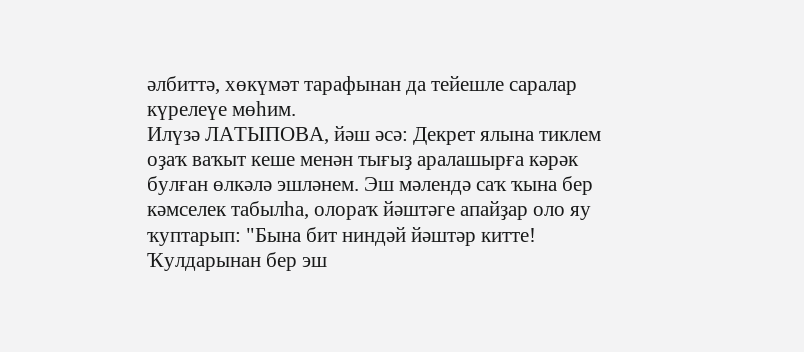әлбиттә, хөкүмәт тарафынан да тейешле саралар күрелеүе мөһим.
Илүзә ЛАТЫПОВА, йәш әсә: Декрет ялына тиклем оҙаҡ ваҡыт кеше менән тығыҙ аралашырға кәрәк булған өлкәлә эшләнем. Эш мәлендә саҡ ҡына бер кәмселек табылһа, олораҡ йәштәге апайҙар оло яу ҡуптарып: "Бына бит ниндәй йәштәр китте! Ҡулдарынан бер эш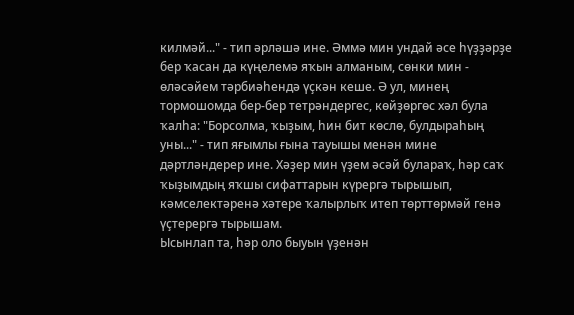килмәй..." - тип әрләшә ине. Әммә мин ундай әсе һүҙҙәрҙе бер ҡасан да күңелемә яҡын алманым, сөнки мин - өләсәйем тәрбиәһендә үҫкән кеше. Ә ул, минең тормошомда бер-бер тетрәндергес, көйҙөргөс хәл була ҡалһа: "Борсолма, ҡыҙым, һин бит көслө, булдыраһың уны..." - тип яғымлы ғына тауышы менән мине дәртләндерер ине. Хәҙер мин үҙем әсәй булараҡ, һәр саҡ ҡыҙымдың яҡшы сифаттарын күрергә тырышып, кәмселектәренә хәтере ҡалырлыҡ итеп төрттөрмәй генә үҫтерергә тырышам.
Ысынлап та, һәр оло быуын үҙенән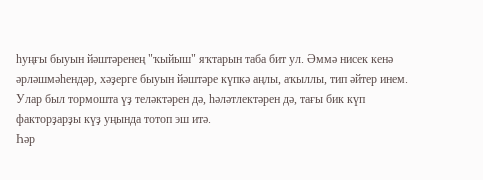һуңғы быуын йәштәренең "ҡыйыш" яҡтарын таба бит ул. Әммә нисек кенә әрләшмәһендәр, хәҙерге быуын йәштәре күпкә аңлы, аҡыллы, тип әйтер инем. Улар был тормошта үҙ теләктәрен дә, һәләтлектәрен дә, тағы бик күп факторҙарҙы күҙ уңында тотоп эш итә.
Һәр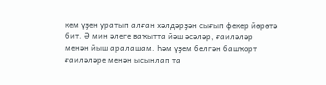кем үҙен уратып алған хәлдәрҙән сығып фекер йөрөтә бит. Ә мин әлеге ваҡытта йәш әсәләр, ғаиләләр менән йыш аралашам. Һәм үҙем белгән башҡорт ғаиләләре менән ысынлап та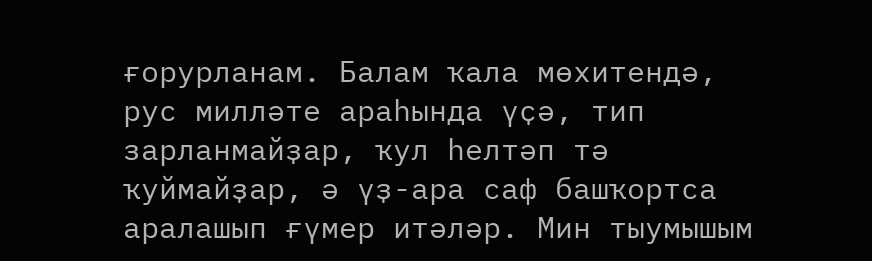ғорурланам. Балам ҡала мөхитендә, рус милләте араһында үҫә, тип зарланмайҙар, ҡул һелтәп тә ҡуймайҙар, ә үҙ-ара саф башҡортса аралашып ғүмер итәләр. Мин тыумышым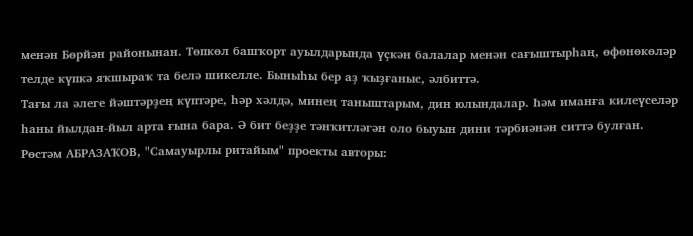менән Бөрйән районынан. Төпкөл башҡорт ауылдарында үҫкән балалар менән сағыштырһаң, өфөнөкөләр телде күпкә яҡшыраҡ та белә шикелле. Быныһы бер аҙ ҡыҙғаныс, әлбиттә.
Тағы ла әлеге йәштәрҙең күптәре, һәр хәлдә, минең таныштарым, дин юлындалар. Һәм иманға килеүселәр һаны йылдан-йыл арта ғына бара. Ә бит беҙҙе тәнҡитләгән оло быуын дини тәрбиәнән ситтә булған.
Рөстәм АБРАЗАҠОВ, "Самауырлы ритайым" проекты авторы: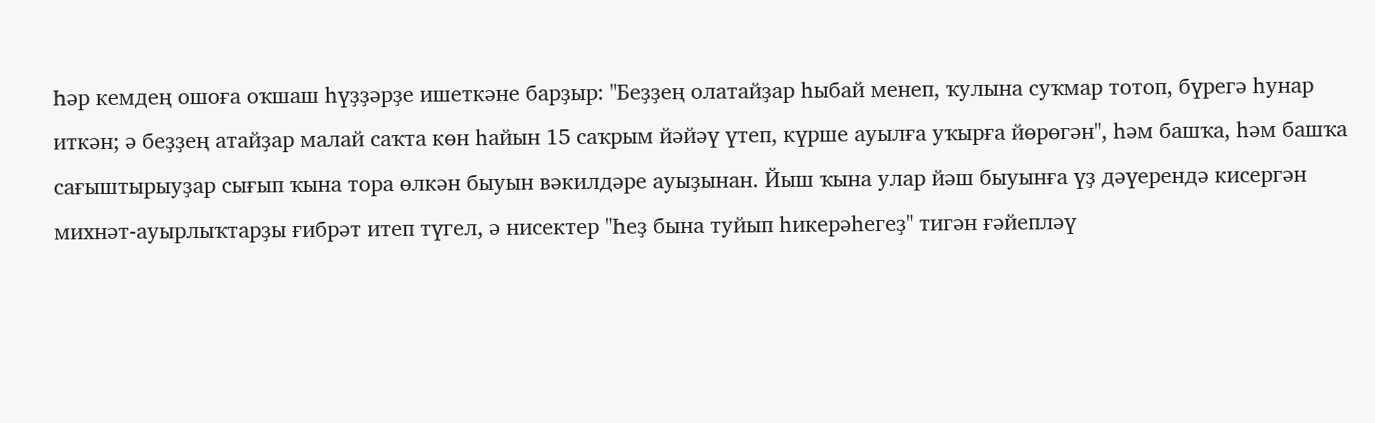Һәр кемдең ошоға оҡшаш һүҙҙәрҙе ишеткәне барҙыр: "Беҙҙең олатайҙар һыбай менеп, ҡулына суҡмар тотоп, бүрегә һунар иткән; ә беҙҙең атайҙар малай саҡта көн һайын 15 саҡрым йәйәү үтеп, күрше ауылға уҡырға йөрөгән", һәм башҡа, һәм башҡа сағыштырыуҙар сығып ҡына тора өлкән быуын вәкилдәре ауыҙынан. Йыш ҡына улар йәш быуынға үҙ дәүерендә кисергән михнәт-ауырлыҡтарҙы ғибрәт итеп түгел, ә нисектер "Һеҙ бына туйып һикерәһегеҙ" тигән ғәйепләү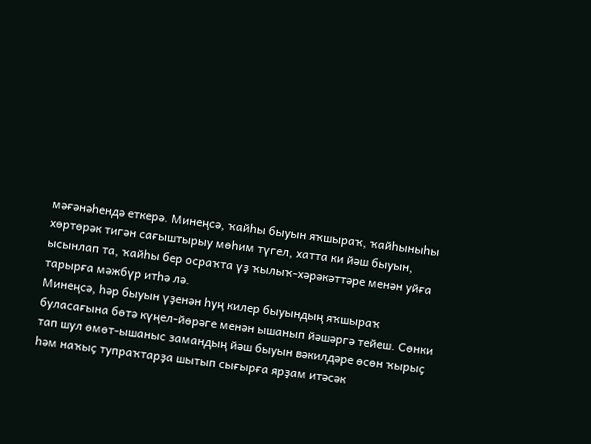мәғәнәһендә еткерә. Минеңсә, ҡайһы быуын яҡшыраҡ, ҡайһыныһы хөртөрәк тигән сағыштырыу мөһим түгел, хатта ки йәш быуын, ысынлап та, ҡайһы бер осраҡта үҙ ҡылыҡ-хәрәкәттәре менән уйға тарырға мәжбүр итһә лә.
Минеңсә, һәр быуын үҙенән һуң килер быуындың яҡшыраҡ буласағына бөтә күңел-йөрәге менән ышанып йәшәргә тейеш. Сөнки тап шул өмөт-ышаныс замандың йәш быуын вәкилдәре өсөн ҡырыҫ һәм наҡыҫ тупраҡтарҙа шытып сығырға ярҙам итәсәк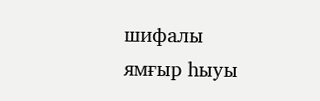шифалы ямғыр һыуы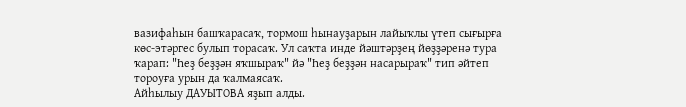вазифаһын башҡарасаҡ, тормош һынауҙарын лайыҡлы үтеп сығырға көс-этәргес булып торасаҡ. Ул саҡта инде йәштәрҙең йөҙҙәренә тура ҡарап: "Һеҙ беҙҙән яҡшыраҡ" йә "Һеҙ беҙҙән насарыраҡ" тип әйтеп тороуға урын да ҡалмаясаҡ.
Айһылыу ДАУЫТОВА яҙып алды.